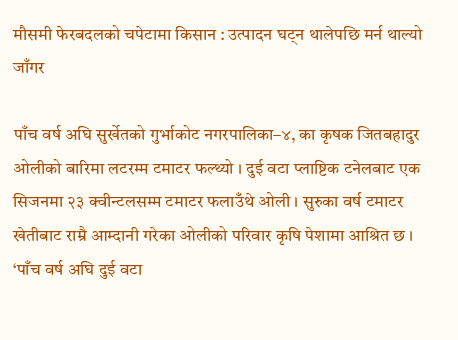मौसमी फेरबदलको चपेटामा किसान : उत्पादन घट्न थालेपछि मर्न थाल्यो जाँगर

पाँच वर्ष अघि सुर्खेतको गुर्भाकोट नगरपालिका–४, का कृषक जितबहादुर ओलीको बारिमा लटरम्म टमाटर फल्थ्यो । दुई वटा प्लाष्टिक टनेलबाट एक सिजनमा २३ क्वीन्टलसम्म टमाटर फलाउँथे ओली । सुरुका वर्ष टमाटर खेतीबाट राम्रै आम्दानी गरेका ओलीको परिवार कृषि पेशामा आश्रित छ ।
‘पाँच वर्ष अघि दुई वटा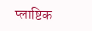प्लाष्टिक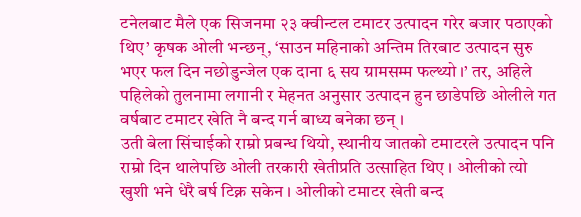टनेलबाट मैले एक सिजनमा २३ क्वीन्टल टमाटर उत्पादन गरेर बजार पठाएको थिए’ कृषक ओली भन्छन्, ‘साउन महिनाको अन्तिम तिरबाट उत्पादन सुरु भएर फल दिन नछोडुन्जेल एक दाना ६ सय ग्रामसम्म फल्थ्यो ।’ तर, अहिले पहिलेको तुलनामा लगानी र मेहनत अनुसार उत्पादन हुन छाडेपछि ओलीले गत वर्षबाट टमाटर खेति नै बन्द गर्न बाध्य बनेका छन् ।
उती बेला सिंचाईको राम्रो प्रबन्ध थियो, स्थानीय जातको टमाटरले उत्पादन पनि राम्रो दिन थालेपछि ओली तरकारी खेतीप्रति उत्साहित थिए । ओलीको त्यो खुशी भने धेरै बर्ष टिक्न सकेन । ओलीको टमाटर खेती बन्द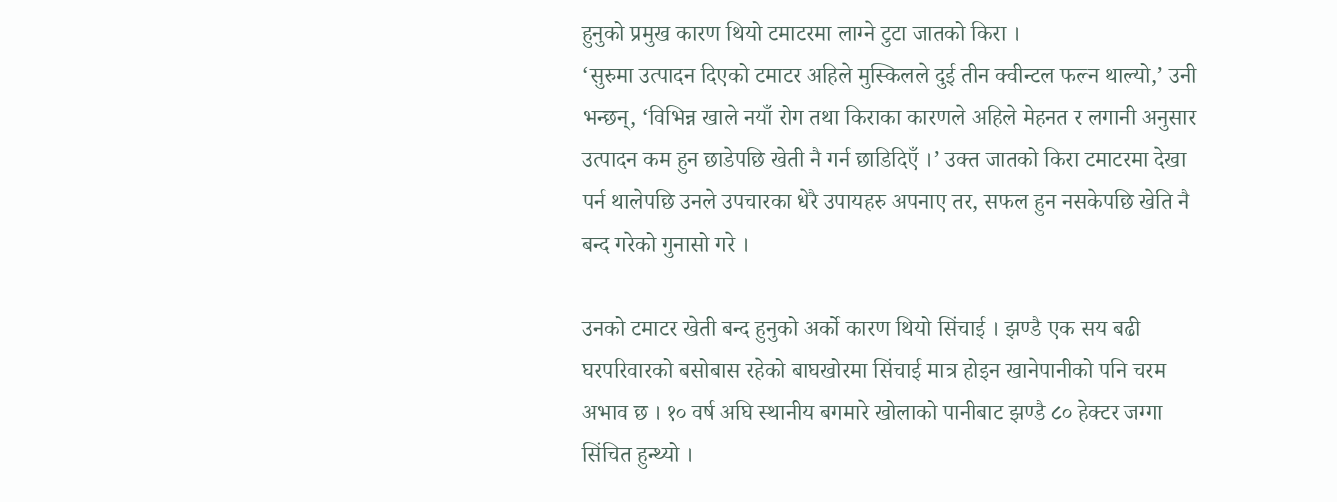हुनुको प्रमुख कारण थियो टमाटरमा लाग्ने टुटा जातको किरा ।
‘सुरुमा उत्पादन दिएको टमाटर अहिले मुस्किलले दुई तीन क्वीन्टल फल्न थाल्यो,’ उनी भन्छन्, ‘विभिन्न खाले नयाँ रोग तथा किराका कारणले अहिले मेहनत र लगानी अनुसार उत्पादन कम हुन छाडेपछि खेती नै गर्न छाडिदिएँ ।’ उक्त जातको किरा टमाटरमा देखा पर्न थालेपछि उनले उपचारका धेरै उपायहरु अपनाए तर, सफल हुन नसकेपछि खेति नै बन्द गरेको गुनासो गरे ।

उनको टमाटर खेती बन्द हुनुको अर्को कारण थियो सिंचाई । झण्डै एक सय बढी घरपरिवारको बसोबास रहेको बाघखोरमा सिंचाई मात्र होइन खानेपानीको पनि चरम अभाव छ । १० वर्ष अघि स्थानीय बगमारे खोलाको पानीबाट झण्डै ८० हेक्टर जग्गा सिंचित हुन्थ्यो ।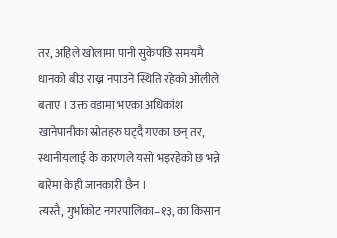तर, अहिले खोलामा पानी सुकेपछि समयमै धानको बीउ राख्न नपाउने स्थिति रहेको ओलीले बताए । उक्त वडामा भएका अधिकांश खानेपानीका स्रोतहरु घट्दै गएका छन् तर, स्थानीयलाई के कारणले यसो भइरहेको छ भन्ने बारेमा केही जानकारी छैन ।
त्यस्तै, गुर्भाकोट नगरपालिका–१३, का किसान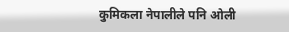कुमिकला नेपालीले पनि ओली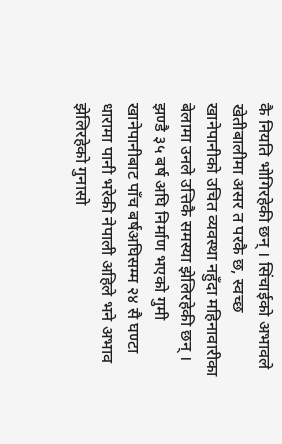कै नियति भोगिरहेकी छन् । सिंचाईको अभावले खेतीबालीमा असर त परकै छ, स्वच्छ खानेपानीको उचित व्यवस्था नहुँदा महिनावारीका बेलामा उनले उत्तिकै समस्या झेलिरहेकी छन् । झण्डै ३५ बर्ष अघि निर्माण भएको गुमी खानेपानीबाट पाँच बर्षअघिसम्म २४ सै घण्टा धारामा पानी भरेकी नेपाली अहिले भने अभाव झेलिरहेको गुनासो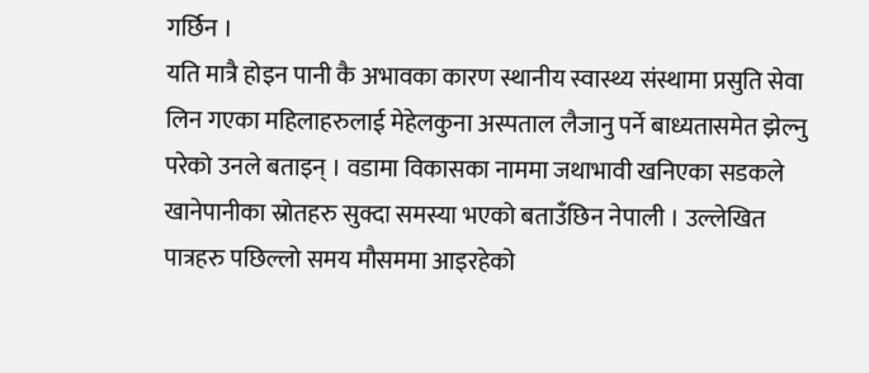गर्छिन ।
यति मात्रै होइन पानी कै अभावका कारण स्थानीय स्वास्थ्य संस्थामा प्रसुति सेवा लिन गएका महिलाहरुलाई मेहेलकुना अस्पताल लैजानु पर्ने बाध्यतासमेत झेल्नु परेको उनले बताइन् । वडामा विकासका नाममा जथाभावी खनिएका सडकले खानेपानीका स्रोतहरु सुक्दा समस्या भएको बताउँछिन नेपाली । उल्लेखित पात्रहरु पछिल्लो समय मौसममा आइरहेको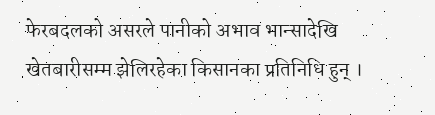फेरबदलको असरले पानीको अभाव भान्सादेखि खेतबारीसम्म झेलिरहेका किसानका प्रतिनिधि हुन् ।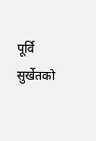पूर्वि सुर्खेतको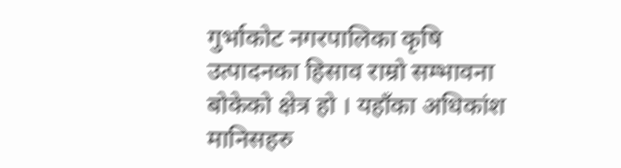गुर्भाकोट नगरपालिका कृषि उत्पादनका हिसाव राम्रो सम्भावना बोकेको क्षेत्र हो । यहाँका अधिकांश मानिसहरु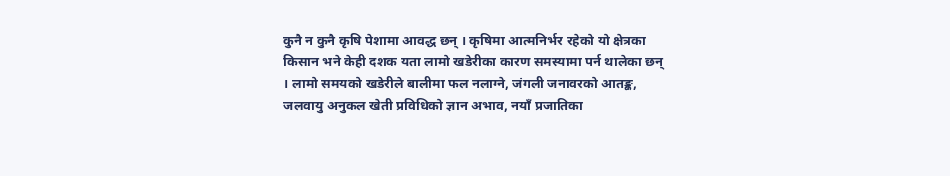कुनै न कुनै कृषि पेशामा आवद्ध छन् । कृषिमा आत्मनिर्भर रहेको यो क्षेत्रका किसान भने केही दशक यता लामो खडेरीका कारण समस्यामा पर्न थालेका छन् । लामो समयको खडेरीले बालीमा फल नलाग्ने, जंगली जनावरको आतङ्क, जलवायु अनुकल खेती प्रविधिको ज्ञान अभाव, नयाँ प्रजातिका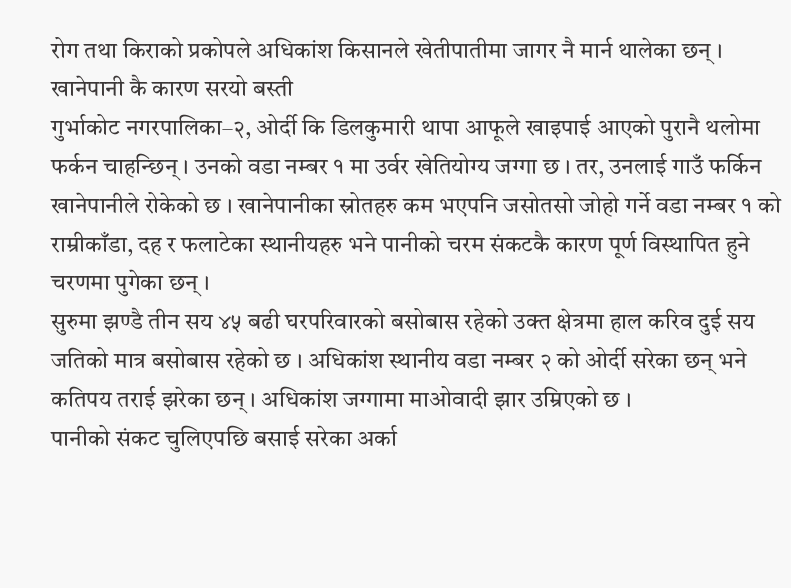रोग तथा किराको प्रकोपले अधिकांश किसानले खेतीपातीमा जागर नै मार्न थालेका छन् ।
खानेपानी कै कारण सरयो बस्ती
गुर्भाकोट नगरपालिका–२, ओर्दी कि डिलकुमारी थापा आफूले खाइपाई आएको पुरानै थलोमा फर्कन चाहन्छिन् । उनको वडा नम्बर १ मा उर्वर खेतियोग्य जग्गा छ । तर, उनलाई गाउँ फर्किन खानेपानीले रोकेको छ । खानेपानीका स्रोतहरु कम भएपनि जसोतसो जोहो गर्ने वडा नम्बर १ को राम्रीकाँडा, दह र फलाटेका स्थानीयहरु भने पानीको चरम संकटकै कारण पूर्ण विस्थापित हुने चरणमा पुगेका छन् ।
सुरुमा झण्डै तीन सय ४५ बढी घरपरिवारको बसोबास रहेको उक्त क्षेत्रमा हाल करिव दुई सय जतिको मात्र बसोबास रहेको छ । अधिकांश स्थानीय वडा नम्बर २ को ओर्दी सरेका छन् भने कतिपय तराई झरेका छन् । अधिकांश जग्गामा माओवादी झार उम्रिएको छ ।
पानीको संकट चुलिएपछि बसाई सरेका अर्का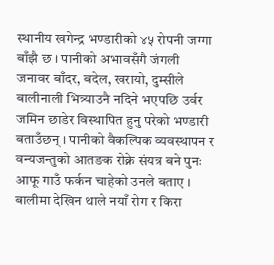स्थानीय खगेन्द्र भण्डारीको ४५ रोपनी जग्गा बाँझै छ । पानीको अभावसँगै जंगली जनावर बाँदर, बदेल, खरायो, दुम्सीले बालीनाली भित्र्याउनै नदिने भएपछि उर्वर जमिन छाडेर विस्थापित हुनु परेको भण्डारी बताउँछन् । पानीको वैकल्पिक व्यवस्थापन र वन्यजन्तुको आतङक रोक्ने संयत्र बने पुनः आफू गाउँ फर्कन चाहेको उनले बताए ।
बालीमा देखिन थाले नयाँ रोग र किरा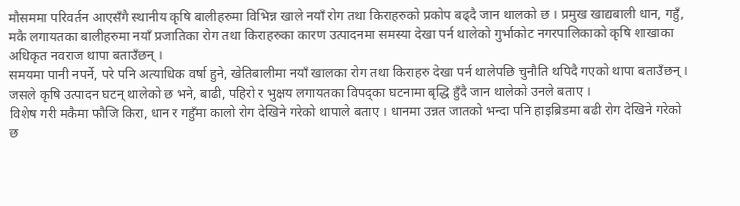मौसममा परिवर्तन आएसँगै स्थानीय कृषि बालीहरुमा विभिन्न खाले नयाँ रोग तथा किराहरुको प्रकोप बढ्दै जान थालको छ । प्रमुख खाद्यबाली धान, गहुँ, मकै लगायतका बालीहरुमा नयाँ प्रजातिका रोग तथा किराहरुका कारण उत्पादनमा समस्या देखा पर्न थालेको गुर्भाकोट नगरपालिकाको कृषि शाखाका अधिकृत नवराज थापा बताउँछन् ।
समयमा पानी नपर्ने, परे पनि अत्याधिक वर्षा हुने, खेतिबालीमा नयाँ खालका रोग तथा किराहरु देखा पर्न थालेपछि चुनौति थपिदै गएको थापा बताउँछन् । जसले कृषि उत्पादन घटन् थालेको छ भने, बाढी, पहिरो र भुक्षय लगायतका विपद्का घटनामा बृद्धि हुँदै जान थालेको उनले बताए ।
विशेष गरी मकैमा फौजि किरा, धान र गहुँमा कालो रोग देखिने गरेको थापाले बताए । धानमा उन्नत जातको भन्दा पनि हाइब्रिडमा बढी रोग देखिने गरेको छ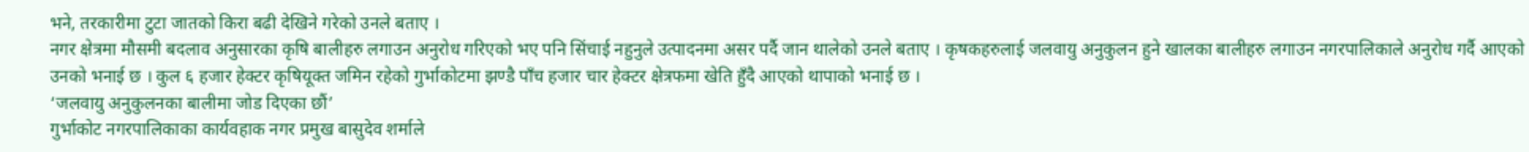भने, तरकारीमा टुटा जातको किरा बढी देखिने गरेको उनले बताए ।
नगर क्षेत्रमा मौसमी बदलाव अनुसारका कृषि बालीहरु लगाउन अनुरोध गरिएको भए पनि सिंचाई नहुनुले उत्पादनमा असर पर्दै जान थालेको उनले बताए । कृषकहरुलाई जलवायु अनुकुलन हुने खालका बालीहरु लगाउन नगरपालिकाले अनुरोध गर्दै आएको उनको भनाई छ । कुल ६ हजार हेक्टर कृषियूक्त जमिन रहेको गुर्भाकोटमा झण्डै पाँच हजार चार हेक्टर क्षेत्रफमा खेति हुँदै आएको थापाको भनाई छ ।
‘जलवायु अनुकुलनका बालीमा जोड दिएका छौं’
गुर्भाकोट नगरपालिकाका कार्यवहाक नगर प्रमुख बासुदेव शर्माले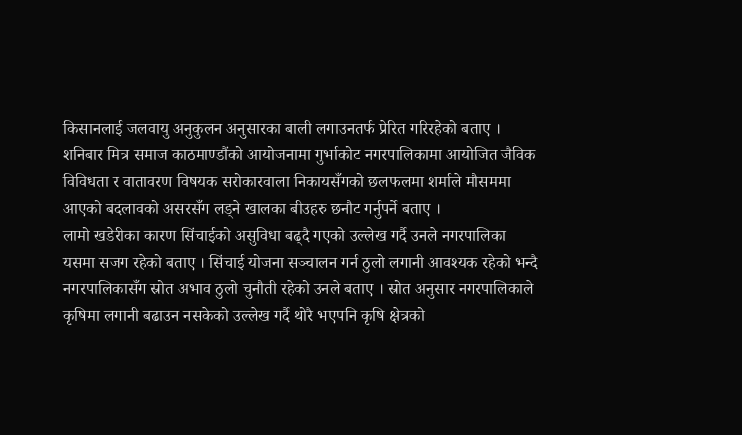किसानलाई जलवायु अनुकुलन अनुसारका बाली लगाउनतर्फ प्रेरित गरिरहेको बताए । शनिबार मित्र समाज काठमाण्डौंको आयोजनामा गुर्भाकोट नगरपालिकामा आयोजित जैविक विविधता र वातावरण विषयक सरोकारवाला निकायसँगको छलफलमा शर्माले मौसममा आएको बदलावको असरसँग लड्ने खालका बीउहरु छनौट गर्नुपर्ने बताए ।
लामो खडेरीका कारण सिंचाईको असुविधा बढ्दै गएको उल्लेख गर्दै उनले नगरपालिका यसमा सजग रहेको बताए । सिंचाई योजना सञ्चालन गर्न ठुलो लगानी आवश्यक रहेको भन्दै नगरपालिकासँग स्रोत अभाव ठुलो चुनौती रहेको उनले बताए । स्रोत अनुसार नगरपालिकाले कृषिमा लगानी बढाउन नसकेको उल्लेख गर्दै थोरै भएपनि कृषि क्षेत्रको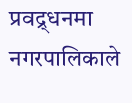प्रवद्र्धनमा नगरपालिकाले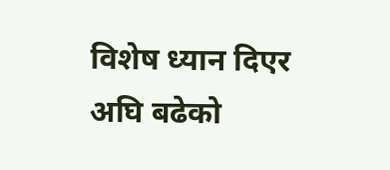विशेष ध्यान दिएर अघि बढेको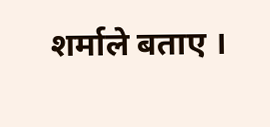शर्माले बताए ।